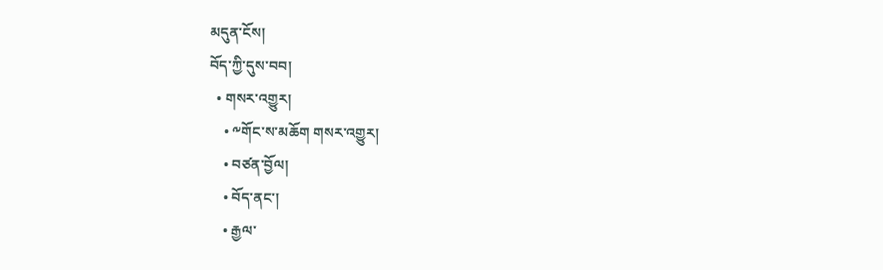མདུན་ངོས།
བོད་ཀྱི་དུས་བབ།
  • གསར་འགྱུར།
    • ༸གོང་ས་མཆོག གསར་འགྱུར།
    • བཙན་བྱོལ།
    • བོད་ནང་།
    • རྒྱལ་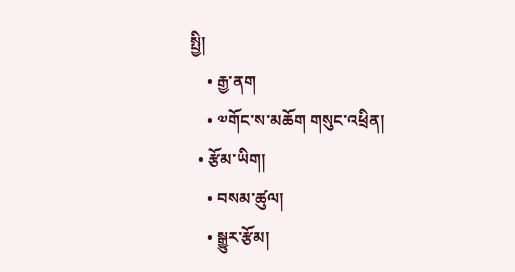སྤྱི།
    • རྒྱ་ནག
    • ༧གོང་ས་མཆོག གསུང་འཕྲིན།
  • རྩོམ་ཡིག།
    • བསམ་ཚུལ།
    • སྒྱུར་རྩོམ།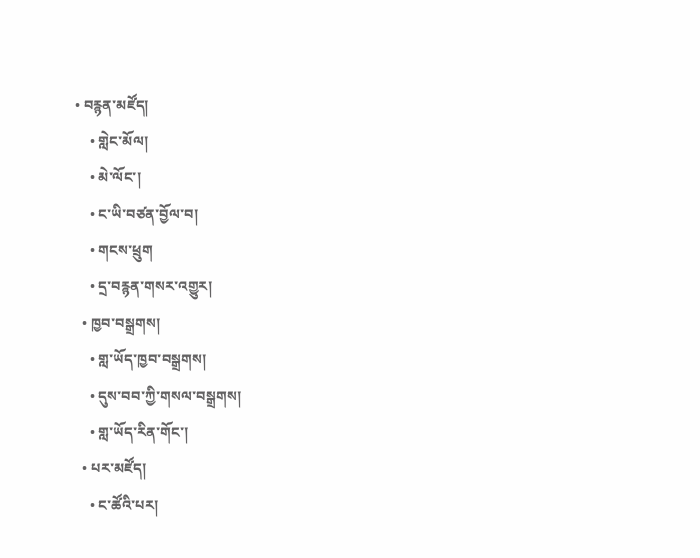• བརྙན་མཛོད།
    • གླེང་མོལ།
    • མེ་ལོང་།
    • ང་ཡི་བཙན་བྱོལ་བ།
    • གངས་ཕྲུག
    • དྲ་བརྙན་གསར་འགྱུར།
  • ཁྱབ་བསྒྲགས།
    • གླ་ཡོད་ཁྱབ་བསྒྲགས།
    • དུས་བབ་ཀྱི་གསལ་བསྒྲགས།
    • གླ་ཡོད་རིན་གོང་།
  • པར་མཛོད།
    • ང་ཚོའི་པར།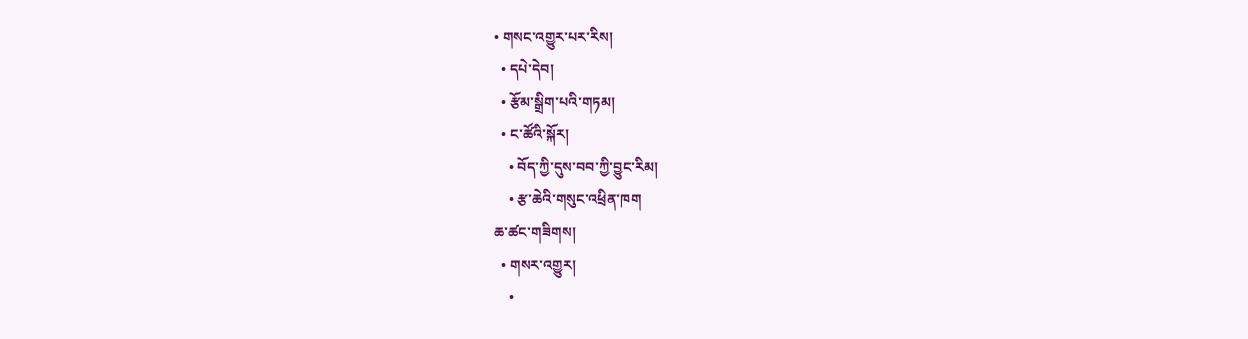• གསང་འགྱུར་པར་རིས།
  • དཔེ་དེབ།
  • རྩོམ་སྒྲིག་པའི་གཏམ།
  • ང་ཚོའི་སྐོར།
    • བོད་ཀྱི་དུས་བབ་ཀྱི་བྱུང་རིམ།
    • རྩ་ཆེའི་གསུང་འཕྲིན་ཁག
ཆ་ཚང་གཟིགས།
  • གསར་འགྱུར།
    •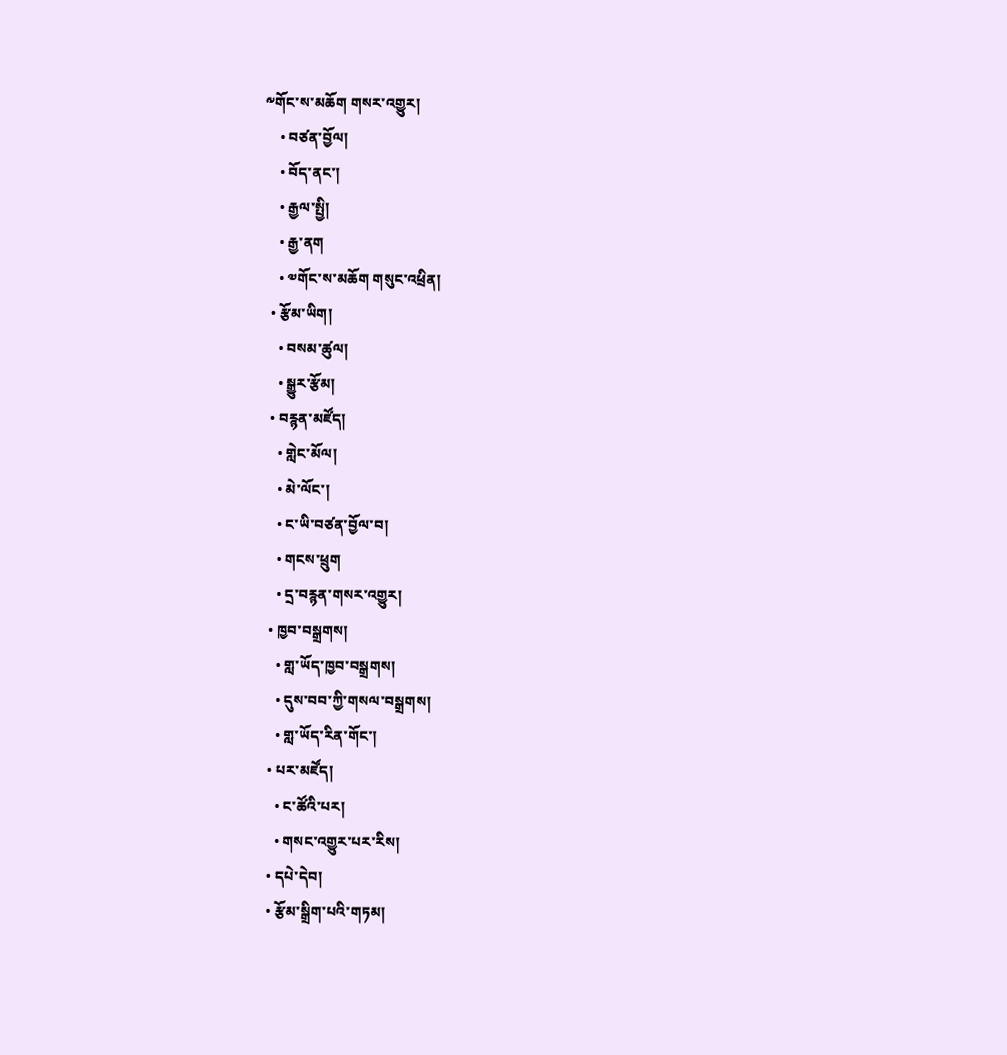༸གོང་ས་མཆོག གསར་འགྱུར།
    • བཙན་བྱོལ།
    • བོད་ནང་།
    • རྒྱལ་སྤྱི།
    • རྒྱ་ནག
    • ༧གོང་ས་མཆོག གསུང་འཕྲིན།
  • རྩོམ་ཡིག།
    • བསམ་ཚུལ།
    • སྒྱུར་རྩོམ།
  • བརྙན་མཛོད།
    • གླེང་མོལ།
    • མེ་ལོང་།
    • ང་ཡི་བཙན་བྱོལ་བ།
    • གངས་ཕྲུག
    • དྲ་བརྙན་གསར་འགྱུར།
  • ཁྱབ་བསྒྲགས།
    • གླ་ཡོད་ཁྱབ་བསྒྲགས།
    • དུས་བབ་ཀྱི་གསལ་བསྒྲགས།
    • གླ་ཡོད་རིན་གོང་།
  • པར་མཛོད།
    • ང་ཚོའི་པར།
    • གསང་འགྱུར་པར་རིས།
  • དཔེ་དེབ།
  • རྩོམ་སྒྲིག་པའི་གཏམ།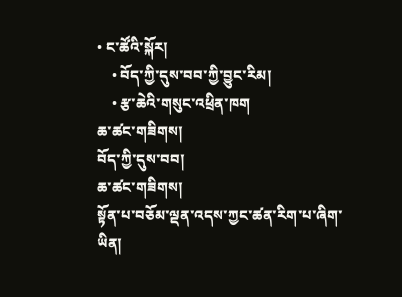• ང་ཚོའི་སྐོར།
    • བོད་ཀྱི་དུས་བབ་ཀྱི་བྱུང་རིམ།
    • རྩ་ཆེའི་གསུང་འཕྲིན་ཁག
ཆ་ཚང་གཟིགས།
བོད་ཀྱི་དུས་བབ།
ཆ་ཚང་གཟིགས།
སྟོན་པ་བཅོམ་ལྡན་འདས་ཀྱང་ཚན་རིག་པ་ཞིག་ཡིན།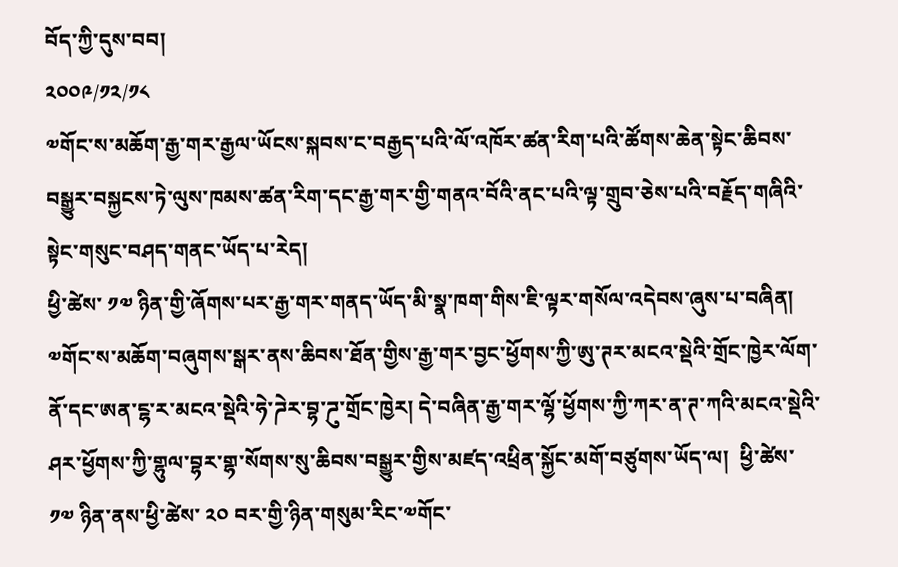བོད་ཀྱི་དུས་བབ།
༢༠༠༩/༡༢/༡༨
༧གོང་ས་མཆོག་རྒྱ་གར་རྒྱལ་ཡོངས་སྐབས་ང་བརྒྱད་པའི་ལོ་འཁོར་ཚན་རིག་པའི་ཚོགས་ཆེན་སྟེང་ཆིབས་བསྒྱུར་བསྐྱངས་ཏེ་ལུས་ཁམས་ཚན་རིག་དང་རྒྱ་གར་གྱི་གནའ་བོའི་ནང་པའི་ལྟ་གྲུབ་ཅེས་པའི་བརྗོད་གཞིའི་སྟེང་གསུང་བཤད་གནང་ཡོད་པ་རེད།
ཕྱི་ཚེས་ ༡༧ ཉིན་གྱི་ཞོགས་པར་རྒྱ་གར་གནད་ཡོད་མི་སྣ་ཁག་གིས་ཇི་ལྟར་གསོལ་འདེབས་ཞུས་པ་བཞིན། ༧གོང་ས་མཆོག་བཞུགས་སྒར་ནས་ཆིབས་ཐོན་གྱིས་རྒྱ་གར་བྱང་ཕྱོགས་ཀྱི་ཨུ་ཊར་མངའ་སྡེའི་གྲོང་ཁྱེར་ལོག་ནོ་དང་ཨན་ངྷ་ར་མངའ་སྡེའི་ཧེ་ཌེར་བྷ་ཌུ་གྲོང་ཁྱེར། དེ་བཞིན་རྒྱ་གར་ལྷོ་ཕྱོགས་ཀྱི་ཀར་ན་ཊ་ཀའི་མངའ་སྡེའི་ཤར་ཕྱོགས་ཀྱི་གྷུལ་བྷར་གྷ་སོགས་སུ་ཆིབས་བསྒྱུར་གྱིས་མཛད་འཕྲིན་སྐྱོང་མགོ་བཙུགས་ཡོད་ལ།  ཕྱི་ཚེས་ ༡༧ ཉིན་ནས་ཕྱི་ཚེས་ ༢༠ བར་གྱི་ཉིན་གསུམ་རིང་༧གོང་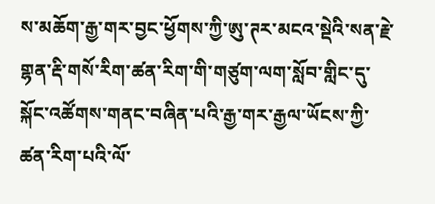ས་མཆོག་རྒྱ་གར་བྱང་ཕྱོགས་ཀྱི་ཨུ་ཊར་མངའ་སྡེའི་སན་རྗེ་གྷན་རྡི་གསོ་རིག་ཚན་རིག་གི་གཙུག་ལག་སློབ་གླིང་དུ་སྐོང་འཚོགས་གནང་བཞིན་པའི་རྒྱ་གར་རྒྱལ་ཡོངས་ཀྱི་ཚན་རིག་པའི་ལོ་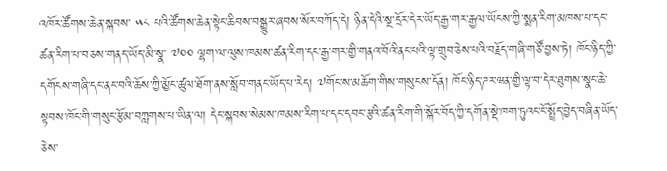འཁོར་ཚོགས་ཆེན་སྐབས་ ༥༨ པའི་ཚོགས་ཆེན་སྟེང་ཆིབས་བསྒྱུར་ཞབས་སོར་བཀོད་དེ། ཉིན་དེའི་སྔ་དྲོར་དེར་ཡོད་རྒྱ་གར་རྒྱལ་ཡོངས་ཀྱི་སྨན་རིག་མཁས་པ་དང་ཚན་རིག་པ་བཅས་གནད་ཡོད་མི་སྣ་ ༧༠༠ ལྷག་ལ་ལུས་ཁམས་ཚན་རིག་དང་རྒྱ་གར་གྱི་གནའ་བོའི་ནང་པའི་ལྟ་གྲུབ་ཅེས་པའི་བརྗོད་གཞི་གཙོ་བྱས་ཏེ། ཁོང་ཉིད་ཀྱི་དགོངས་གཞི་དང་ནང་བའི་ཆོས་ཀྱི་མྱོང་ཚུལ་ཐོག་ནས་སློབ་གནང་ཡོད་པ་རེད། ༧གོང་ས་མཆོག་གིས་གསུངས་དོན། ཁོང་ཉིད་ཌར་ཝན་གྱི་ལྟ་བ་དེར་ཐུགས་སྣང་ཆེ་སྟབས་ཁོང་གི་གསུང་རྩོམ་བཀླགས་པ་ཡིན་ལ། དེང་སྐབས་སེམས་ཁམས་རིག་པ་དང་དབང་རྩའི་ཚན་རིག་གི་སྐོར་བོད་ཀྱི་དགོན་སྡེ་ཁག་ཏུའང་ངོ་སྤྲོད་བྱེད་བཞིན་ཡོད་ཅེས་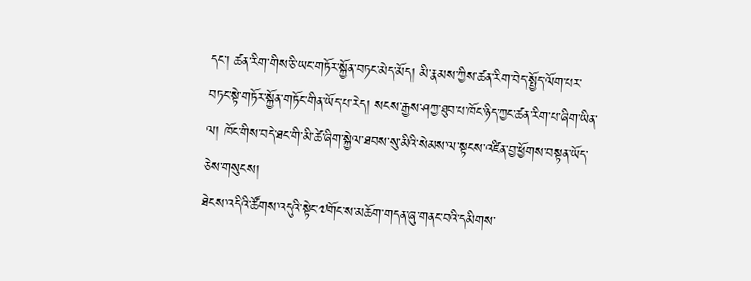དང་། ཚན་རིག་གིས་ཅི་ཡང་གཏོར་སྐྱོན་བཏང་མེད་མོད། མི་རྣམས་ཀྱིས་ཚན་རིག་བེད་སྤྱོད་ལོག་པར་བཏང་སྟེ་གཏོར་སྐྱོན་གཏོང་གིན་ཡོད་པ་རེད། སངས་རྒྱས་ཤཀྱ་ཐུབ་པ་ཁོང་ཉིད་ཀྱང་ཚན་རིག་པ་ཞིག་ཡིན་ལ། ཁོང་གིས་བདེ་ཐང་གི་མི་ཚེ་ཞིག་སྐྱེལ་ཐབས་སུ་མིའི་སེམས་ལ་སྟངས་འཛིན་བྱ་ཕྱོགས་བསྟན་ཡོད་ཅེས་གསུངས།
ཐེངས་འདིའི་ཚོགས་འདུའི་སྟེང་༧གོང་ས་མཆོག་གདན་ཞུ་གནང་བའི་དམིགས་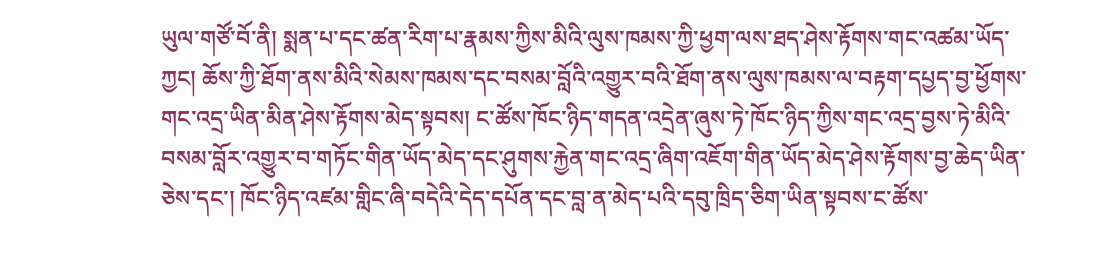ཡུལ་གཙོ་བོ་ནི། སྨན་པ་དང་ཚན་རིག་པ་རྣམས་ཀྱིས་མིའི་ལུས་ཁམས་ཀྱི་ཕྱག་ལས་ཐད་ཤེས་རྟོགས་གང་འཚམ་ཡོད་ཀྱང། ཆོས་ཀྱི་ཐོག་ནས་མིའི་སེམས་ཁམས་དང་བསམ་བློའི་འགྱུར་བའི་ཐོག་ནས་ལུས་ཁམས་ལ་བརྟག་དཔྱད་བྱ་ཕྱོགས་གང་འདྲ་ཡིན་མིན་ཤེས་རྟོགས་མེད་སྟབས། ང་ཚོས་ཁོང་ཉིད་གདན་འདྲེན་ཞུས་ཏེ་ཁོང་ཉིད་ཀྱིས་གང་འདྲ་བྱས་ཏེ་མིའི་བསམ་བློར་འགྱུར་བ་གཏོང་གིན་ཡོད་མེད་དང་ཤུགས་རྐྱེན་གང་འདྲ་ཞིག་འཇོག་གིན་ཡོད་མེད་ཤེས་རྟོགས་བྱ་ཆེད་ཡིན་ཅེས་དང་། ཁོང་ཉིད་འཛམ་གླིང་ཞི་བདེའི་དེད་དཔོན་དང་བླ་ན་མེད་པའི་དབུ་ཁྲིད་ཅིག་ཡིན་སྟབས་ང་ཚོས་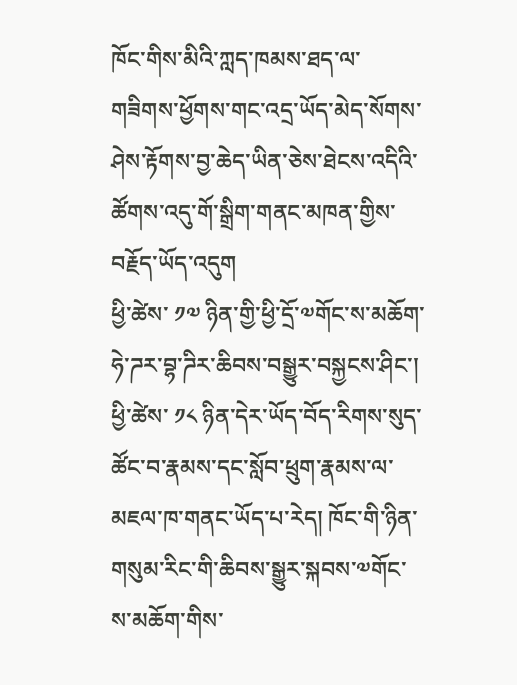ཁོང་གིས་མིའི་ཀླད་ཁམས་ཐད་ལ་གཟིགས་ཕྱོགས་གང་འདྲ་ཡོད་མེད་སོགས་ཤེས་རྟོགས་བྱ་ཆེད་ཡིན་ཅེས་ཐེངས་འདིའི་ཚོགས་འདུ་གོ་སྒྲིག་གནང་མཁན་གྱིས་བརྗོད་ཡོད་འདུག
ཕྱི་ཚེས་ ༡༧ ཉིན་གྱི་ཕྱི་དྲོ་༧གོང་ས་མཆོག་ཧེ་ཌར་བྷ་ཌིར་ཆིབས་བསྒྱུར་བསྐྱངས་ཤིང་། ཕྱི་ཚེས་ ༡༨ ཉིན་དེར་ཡོད་བོད་རིགས་སུད་ཚོང་བ་རྣམས་དང་སློབ་ཕྲུག་རྣམས་ལ་མཇལ་ཁ་གནང་ཡོད་པ་རེད། ཁོང་གི་ཉིན་གསུམ་རིང་གི་ཆིབས་སྒྱུར་སྐབས་༧གོང་ས་མཆོག་གིས་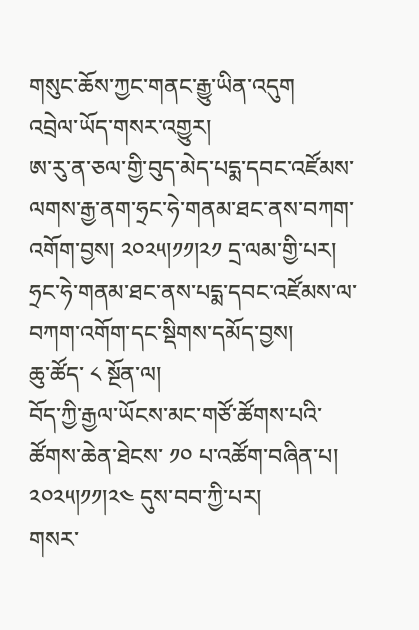གསུང་ཆོས་ཀྱང་གནང་རྒྱུ་ཡིན་འདུག
འབྲེལ་ཡོད་གསར་འགྱུར།
ཨ་རུ་ན་ཅལ་གྱི་བུད་མེད་པདྨ་དབང་འཛོམས་ལགས་རྒྱ་ནག་ཧྲང་ཧེ་གནམ་ཐང་ནས་བཀག་འགོག་བྱས། ༢༠༢༥།༡༡།༢༡ དྲ་ལམ་གྱི་པར།
ཧྲང་ཧེ་གནམ་ཐང་ནས་པདྨ་དབང་འཛོམས་ལ་བཀག་འགོག་དང་སྡིགས་དམོད་བྱས།
ཆུ་ཚོད་ ༨ སྔོན་ལ།
བོད་ཀྱི་རྒྱལ་ཡོངས་མང་གཙོ་ཚོགས་པའི་ཚོགས་ཆེན་ཐེངས་ ༡༠ པ་འཚོག་བཞིན་པ། ༢༠༢༥།༡༡།༢༤ དུས་བབ་ཀྱི་པར།
གསར་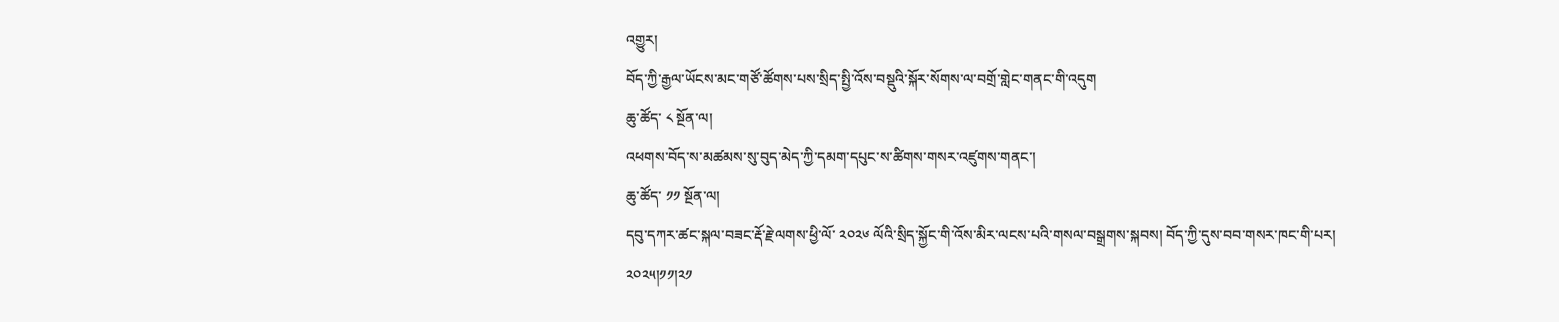འགྱུར།
བོད་ཀྱི་རྒྱལ་ཡོངས་མང་གཙོ་ཚོགས་པས་སྲིད་སྤྱི་འོས་བསྡུའི་སྐོར་སོགས་ལ་བགྲོ་གླེང་གནང་གི་འདུག
ཆུ་ཚོད་ ༨ སྔོན་ལ།
འཕགས་བོད་ས་མཚམས་སུ་བུད་མེད་ཀྱི་དམག་དཔུང་ས་ཚིགས་གསར་འཛུགས་གནང་།
ཆུ་ཚོད་ ༡༡ སྔོན་ལ།
དབུ་དཀར་ཚང་སྐལ་བཟང་རྡོ་རྗེ་ལགས་ཕྱི་ལོ་ ༢༠༢༦ ལོའི་སྲིད་སྐྱོང་གི་འོས་མིར་ལངས་པའི་གསལ་བསྒྲགས་སྐབས། བོད་ཀྱི་དུས་བབ་གསར་ཁང་གི་པར། ༢༠༢༥།༡༡།༢༡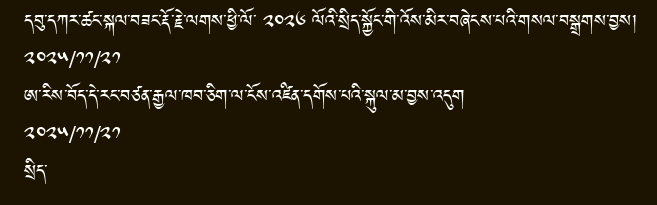དབུ་དཀར་ཚང་སྐལ་བཟང་རྡོ་རྗེ་ལགས་ཕྱི་ལོ་ ༢༠༢༦ ལོའི་སྲིད་སྐྱོང་གི་འོས་མིར་བཞེངས་པའི་གསལ་བསྒྲགས་བྱས།
༢༠༢༥/༡༡/༢༡
ཨ་རིས་བོད་དེ་རང་བཙན་རྒྱལ་ཁབ་ཅིག་ལ་ངོས་འཛིན་དགོས་པའི་སྐུལ་མ་བྱས་འདུག
༢༠༢༥/༡༡/༢༡
སྲིད་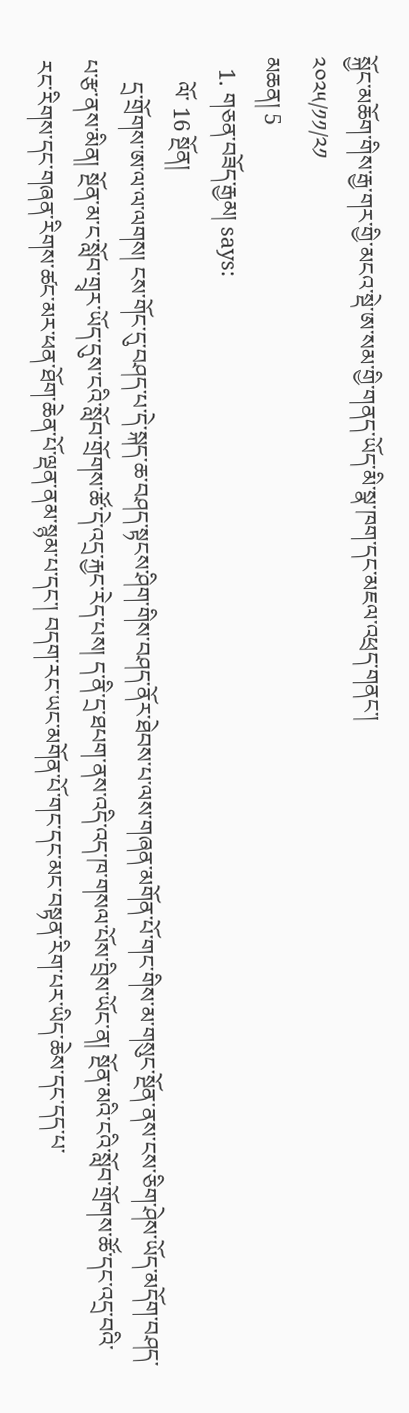སྐྱོང་མཆོག་གིས་རྒྱ་གར་གྱི་མངའ་སྡེ་ཨ་སམ་གྱི་གནད་ཡོད་མི་སྣ་ཁག་དང་མཇལ་འཕྲད་གནང་།
༢༠༢༥/༡༡/༢༡
མཆན། 5
  1. གཅན་བཟོད་རྒྱམ། says:
    ལོ་ 16 སྔོན།
    དྲ་གྲོགས་ཨ་ལ་ལ་ལགས། ངས་གོང་དུ་བཤད་པ་དེ་སྐད་ཆ་བཤད་སྟངས་ཤིག་གིས་བཤད་ནོར་ཐེབས་པ་ལས་གཞན་མགོན་པོ་གང་གིས་མ་གསུང་སྔོན་ནས་ངས་ཅིག་ཤེས་ཡོད་མདོག་བཤད་པ་རྩ་ནས་མིན། སྔོན་མ་ང་སློབ་གྲྭར་ཡོད་དུས་ངའི་སློབ་གྲོགས་ཚོ་དེ་འདྲ་རྐྱང་རེད་པས། ད་ནི་དྲ་ཐཔག་ནས་འདི་འད་ཁ་གསལ་པོས་བྲིས་ཡོང་ན། སྔོན་མའི་ངའི་སློབ་གྲོགས་ཚོ་དང་འདྲ་བའི་རང་རིགས་དང་གཞན་རིགས་ཚང་མར་ཕན་ཐོག་ཆེན་པོ་ལྡན་ནམ་སྙམ་པ་དང་། བདག་རང་ཡང་མགོན་པོ་གང་དང་མང་བསྟན་རིག་པར་ཡིད་ཆེས་དང་དད་པ་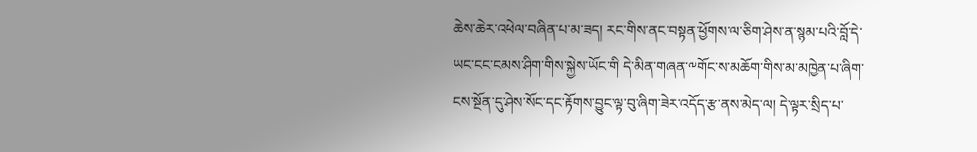ཆེས་ཆེར་འཕེལ་བཞིན་པ་མ་ཟད། རང་གིས་ནང་བསྟན་ཕྱོགས་ལ་ཅིག་ཤེས་ན་སྙམ་པའི་བློ་དེ་ཡང་ངང་ངམས་ཤིག་གིས་སྐྱེས་ཡོང་གི དེ་མིན་གཞན་༸གོང་ས་མཆོག་གིས་མ་མཁྱེན་པ་ཞིག་ངས་སྔོན་དུ་ཤེས་སོང་དང་རྟོགས་བྱུང་ལྟ་བུ་ཞིག་ཟེར་འདོད་རྩ་ནས་མེད་ལ། དེ་ལྟར་སྲིད་པ་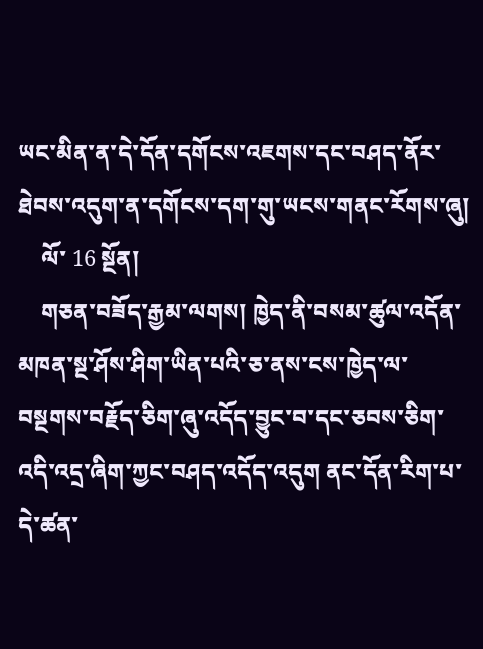ཡང་མིན་ན་དེ་དོན་དགོངས་འཇགས་དང་བཤད་ནོར་ཐེབས་འདུག་ན་དགོངས་དག་གུ་ཡངས་གནང་རོགས་ཞུ།
    ལོ་ 16 སྔོན།
    གཅན་བཟོད་རྒྱམ་ལགས། ཁྱེད་ནི་བསམ་ཚུལ་འདོན་མཁན་སྔ་ཤོས་ཤིག་ཡིན་པའི་ཅ་ནས་ངས་ཁྱེད་ལ་བསྔགས་བརྗོད་ཅིག་ཞུ་འདོད་བྱུང་བ་དང་ཅབས་ཅིག་འདི་འདྲ་ཞིག་ཀྱང་བཤད་འདོད་འདུག ནང་དོན་རིག་པ་དེ་ཚན་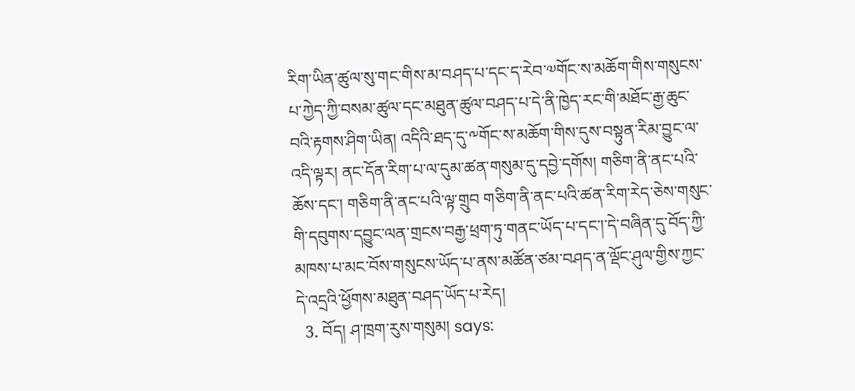རིག་ཡིན་ཚུལ་སུ་གང་གིས་མ་བཤད་པ་དང་ད་རེབ་༧གོང་ས་མཆོག་གིས་གསུངས་པ་ཀྱེད་ཀྱི་བསམ་ཚུལ་དང་མཐུན་ཚུལ་བཤད་པ་དེ་ནི་ཁྱེད་རང་གི་མཐོང་རྒྱ་ཆུང་བའི་རྟགས་ཤིག་ཡིན། འདིའི་ཐད་དུ་༸གོང་ས་མཆོག་གིས་དུས་བསྟུན་རིམ་བྱུང་ལ་འདི་ལྟར། ནང་དོན་རིག་པ་ལ་དུམ་ཚན་གསུམ་དུ་དབྱེ་དགོས། གཅིག་ནི་ནང་པའི་ཆོས་དང་། གཅིག་ནི་ནང་པའི་ལྟ་གྲུབ གཅིག་ནི་ནང་པའི་ཚན་རིག་རེད་ཅེས་གསུང་གི་དབུགས་དབྱུང་ལན་གྲངས་བརྒྱ་ཕྲག་ཏུ་གནང་ཡོད་པ་དང་།་དེ་བཞིན་དུ་བོད་ཀྱི་མཁས་པ་མང་བོས་གསུངས་ཡོད་པ་ནས་མཚོན་ཙམ་བཤད་ན་ལྡོང་ཤུལ་གྱིས་ཀྱང་དེ་འདྲའི་ཕྱོགས་མཐུན་བཤད་ཡོད་པ་རེད།
  3. བོད། ཤ་ཁྲག་རུས་གསུམ། says: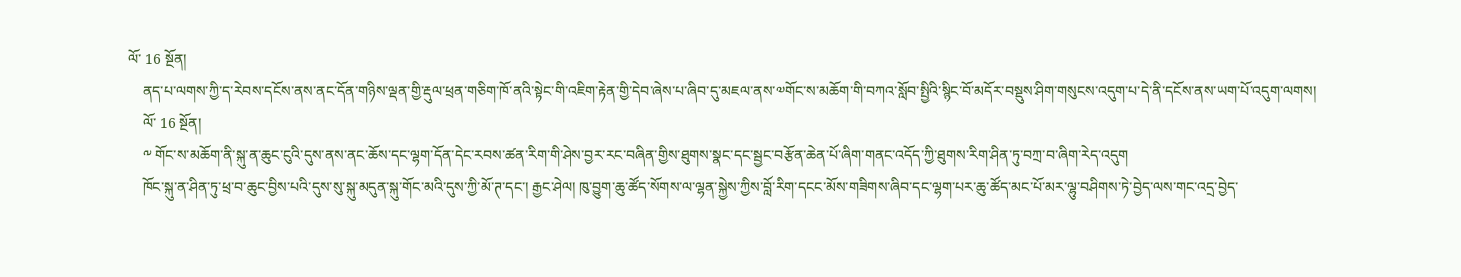ལོ་ 16 སྔོན།
    ནད་པ་ལགས་ཀྱི་ད་རེབས་དངོས་ནས་ནང་དོན་གཉིས་ལྡན་གྱི་རྡུལ་ཕྲན་གཅིག་ཁོ་ནའི་སྟེང་གི་འཇིག་རྟེན་གྱི་དེབ་ཞེས་པ་ཞིབ་དུ་མཇལ་ནས་༧གོང་ས་མཆོག་གི་བཀའ་སློབ་སྤྱིའི་སྙིང་བོ་མདོར་བསྡུས་ཤིག་གསུངས་འདུག་པ་དེ་ནི་དངོས་ནས་ཡག་པོ་འདུག་ལགས།
    ལོ་ 16 སྔོན།
    ༸ གོང་ས་མཆོག་ནི་སྐུ་ན་ཆུང་ངུའི་དུས་ནས་ནང་ཆོས་དང་ལྷག་དོན་དེང་རབས་ཚན་རིག་གི་ཤེས་བྱར་རང་བཞིན་གྱིས་ཐུགས་སྣང་དང་སྦྱང་བརྩོན་ཆེན་པོ་ཞིག་གནང་འདོད་ཀྱི་ཐུགས་རིག་ཤིན་ཏུ་བཀྲ་བ་ཞིག་རེད་འདུག
    ཁོང་སྐུ་ན་ཤིན་ཏུ་ཕྲ་བ་ཆུང་བྱིས་པའི་དུས་སུ་སྐུ་མདུན་སྐུ་གོང་མའི་དུས་ཀྱི་མོ་ཊ་དང་། རྒྱང་ཤེལ། ཁུ་བྱུག་ཆུ་ཚོད་སོགས་ལ་ལྷན་སྐྱེས་ཀྱིས་བློ་རིག་དངང་མོས་གཟིགས་ཞིབ་དང་ལྷག་པར་ཆུ་ཚོད་མང་པོ་མར་ལྷུ་བཤིགས་ཏེ་བྱེད་ལས་གང་འདྲ་བྱེད་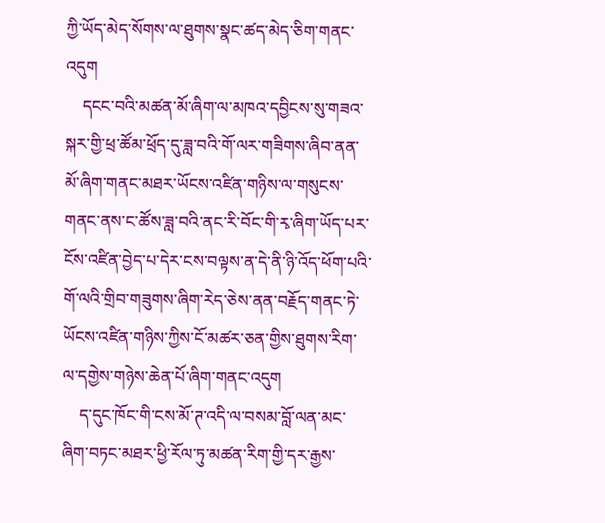ཀྱི་ཡོད་མེད་སོགས་ལ་ཐུགས་སྣང་ཚད་མེད་ཅིག་གནང་འདུག
    དངང་བའི་མཚན་མོ་ཞིག་ལ་མཁའ་དབྱིངས་སུ་གཟའ་སྐར་གྱི་ཕྲ་ཚོམ་ཕྲོད་དུ་ཟླ་བའི་གོ་ལར་གཟིགས་ཞིབ་ནན་མོ་ཞིག་གནང་མཐར་ཡོངས་འཛིན་གཉིས་ལ་གསུངས་གནང་ནས་ང་ཚོས་ཟླ་བའི་ནང་རི་བོང་གི་རྭ་ཞིག་ཡོད་པར་ངོས་འཛིན་བྱེད་པ་དེར་ངས་བལྟས་ན་དེ་ནི་ཉི་འོད་ཕོག་པའི་གོ་ལའི་གྲིབ་གཟུགས་ཞིག་རེད་ཅེས་ནན་བརྗོད་གནང་ཏེ་ཡོངས་འཛིན་གཉིས་ཀྱིས་ངོ་མཚར་ཅན་གྱིས་ཐུགས་རིག་ལ་དགྱེས་གཉེས་ཆེན་པོ་ཞིག་གནང་འདུག
    ད་དུང་ཁོང་གི་ངས་མོ་ཊ་འདི་ལ་བསམ་བློ་ལན་མང་ཞིག་བཏང་མཐར་ཕྱི་རོལ་ཏུ་མཚན་རིག་གྱི་དར་རྒྱས་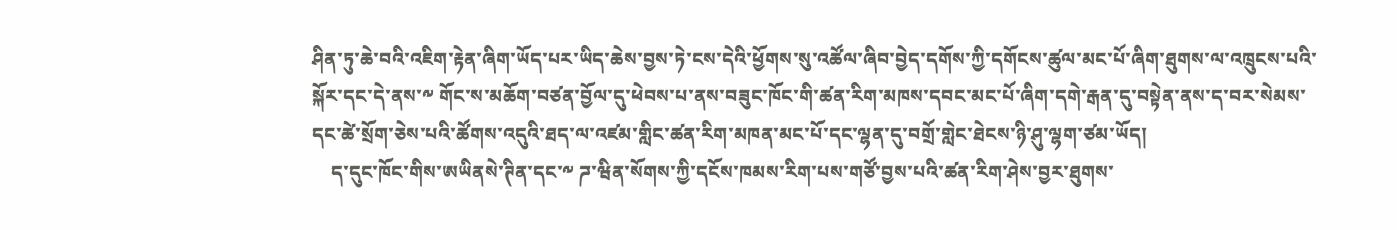ཤིན་ཏུ་ཆེ་བའི་འཇིག་རྟེན་ཞིག་ཡོད་པར་ཡིད་ཆེས་བྱས་ཏེ་ངས་དེའི་ཕྱོགས་སུ་འཚོལ་ཞིབ་བྱེད་དགོས་ཀྱི་དགོངས་ཚུལ་མང་པོ་ཞིག་ཐུགས་ལ་འཁྲུངས་པའི་སྐོར་དང་དེ་ནས་༸ གོང་ས་མཆོག་བཙན་བྱོལ་དུ་ཕེབས་པ་ནས་བཟུང་ཁོང་གི་ཚན་རིག་མཁས་དབང་མང་པོ་ཞིག་དགེ་རྒན་དུ་བསྟེན་ནས་ད་བར་སེམས་དང་ཚེ་སྲོག་ཅེས་པའི་ཚོགས་འདུའི་ཐད་ལ་འཛམ་གླིང་ཚན་རིག་མཁན་མང་པོ་དང་ལྷན་དུ་བགྲོ་གླེང་ཐེངས་ཉི་ཤུ་ལྷག་ཙམ་ཡོད།
    ད་དུང་ཁོང་གིས་ཨཡིནསེ་ཊིན་དང་༸ ཌ་ཝིན་སོགས་ཀྱི་དངོས་ཁམས་རིག་པས་གཙོ་བྱས་པའི་ཚན་རིག་ཤེས་བྱར་ཐུགས་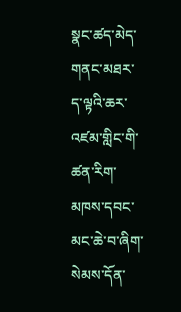སྣང་ཚད་མེད་གནང་མཐར་ད་ལྟའི་ཆར་འཛམ་གླིང་གི་ཚན་རིག་མཁས་དབང་མང་ཆེ་བ་ཞིག་སེམས་དོན་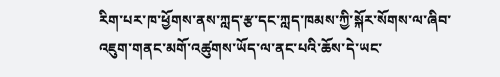རིག་པར་ཁ་ཕྱོགས་ནས་ཀླད་རྩ་དང་ཀླད་ཁམས་ཀྱི་སྐོར་སོགས་ལ་ཞིབ་འཇུག་གནང་མགོ་འཚུགས་ཡོད་ལ་ནང་པའི་ཆོས་དེ་ཡང་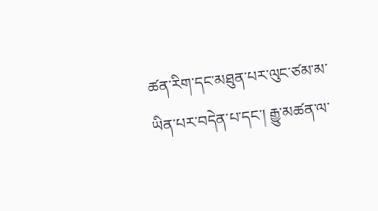ཚན་རིག་དང་མཐུན་པར་ལུང་ཙམ་མ་ཡིན་པར་བདེན་པ་དང་། རྒྱུ་མཚན་ལ་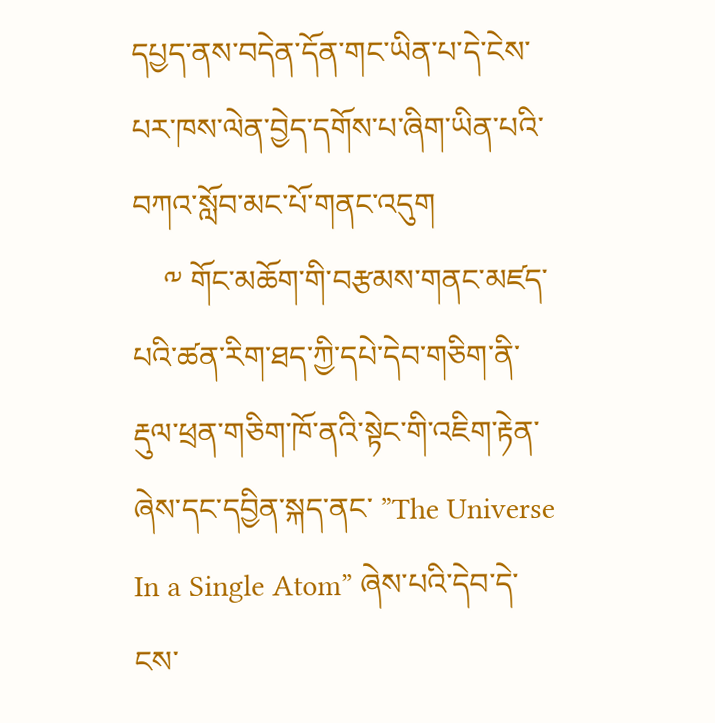དཔྱད་ནས་བདེན་དོན་གང་ཡིན་པ་དེ་ངེས་པར་ཁས་ལེན་བྱེད་དགོས་པ་ཞིག་ཡིན་པའི་བཀའ་སློབ་མང་པོ་གནང་འདུག
    ༸ གོང་མཆོག་གི་བརྩམས་གནང་མཛད་པའི་ཚན་རིག་ཐད་ཀྱི་དཔེ་དེབ་གཅིག་ནི་རྡུལ་ཕྲན་གཅིག་ཁོ་ནའི་སྟེང་གི་འཇིག་རྟེན་ཞེས་དང་དབྱིན་སྐད་ནང་ ”The Universe In a Single Atom” ཞེས་པའི་དེབ་དེ་ངས་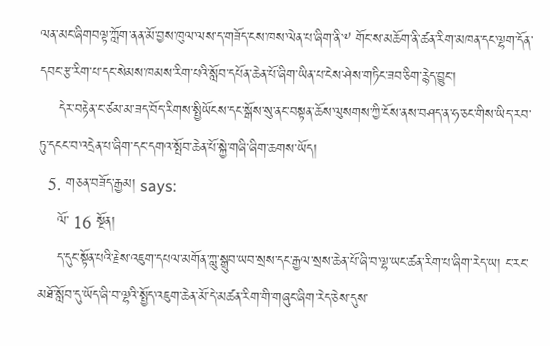ལན་མང་ཞིགབལྟ་ཀློག་ནན་མོ་བྱས་ཁུལ་ལས་ད་གཟོད་ངས་ཁས་ལེན་པ་ཞིག་ནི་༸ གོང་ས་མཆོག་ནི་ཚན་རིག་མཁན་དང་ལྷག་དོན་དབང་རྩ་རིག་པ་དང་སེམས་ཁམས་རིག་པའི་སློབ་དཔོན་ཆེན་པོ་ཞིག་ཡིན་པ་ངེས་ཤེས་གཏིང་ཟབ་ཅིག་རྙེད་བྱུང་།
    དེར་བརྟེན་ང་ཙམ་མ་ཟད་བོད་རིགས་སྤྱིཡོངས་དང་སྒོས་སུ་ནང་བསྟན་ཆོས་ལུསགས་ཀྱི་ངོས་ནས་བཤད་ན་ཧ་ཅང་གིས་ཡིད་རབ་ཏུ་དངང་བ་འདྲེན་པ་ཞིག་དང་དགའ་སྤོབ་ཆེན་པོ་སྐྱེ་གཞི་ཞིག་ཆགས་ཡོད།
  5. གཅན་བཟོད་རྒྱམ། says:
    ལོ་ 16 སྔོན།
    ད་དུང་སྟོན་པའི་རྗེས་འཇུག་དཔལ་མགོན་ཀླུ་སྒྲུབ་ཡབ་སྲས་དང་རྒྱལ་སྲས་ཆེན་པོ་ཞི་བ་ལྷ་ཡང་ཚན་རིག་པ་ཞིག་རེད་ཡ། ང་རང་མཐོ་སློབ་དུ་ཡོད་ཞི་བ་ལྷའི་སྤྱོད་འཇུག་ཆེན་མོ་དེ་མཚན་རིག་གི་གཞུང་ཞིག་རེད་ཅེས་དུས་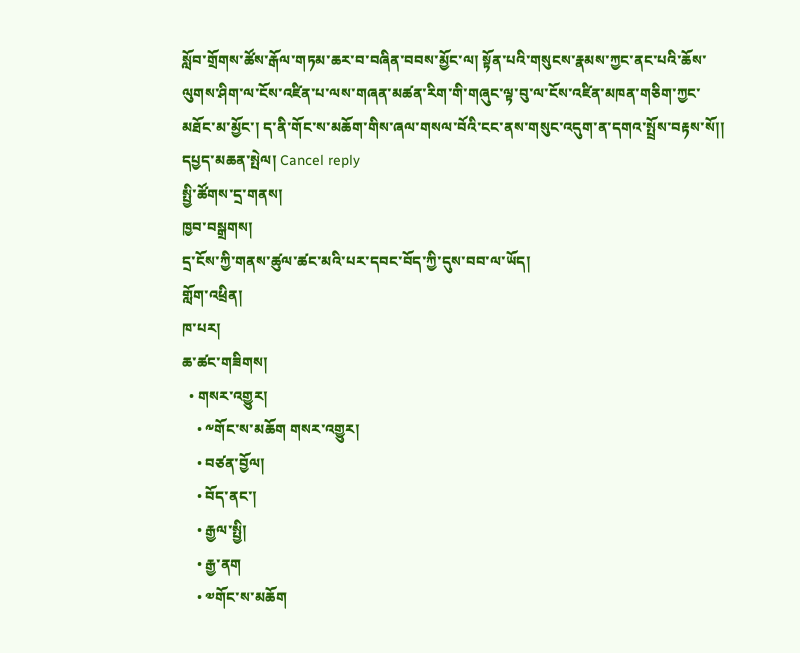སློབ་གྲོགས་ཚོས་རྒོལ་གཏམ་ཆར་བ་བཞིན་བབས་མྱོང་ལ། སྟོན་པའི་གསུངས་རྣམས་ཀྱང་ནང་པའི་ཆོས་ལུགས་ཤིག་ལ་ངོས་འཛིན་པ་ལས་གཞན་མཚན་རིག་གི་གཞུང་ལྟ་བུ་ལ་ངོས་འཛིན་མཁན་གཅིག་ཀྱང་མཐོང་མ་མྱོང་། ད་ནི་གོང་ས་མཆོག་གིས་ཞལ་གསལ་བོའི་ངང་ནས་གསུང་འདུག་ན་དགའ་སྤྲོས་བརྟས་སོ།།
དཔྱད་མཆན་སྤེལ། Cancel reply
སྤྱི་ཚོགས་དྲ་གནས།
ཁྱབ་བསྒྲགས།
དྲ་ངོས་ཀྱི་གནས་ཚུལ་ཚང་མའི་པར་དབང་བོད་ཀྱི་དུས་བབ་ལ་ཡོད།
གློག་འཕྲིན།
ཁ་པར།
ཆ་ཚང་གཟིགས།
  • གསར་འགྱུར།
    • ༸གོང་ས་མཆོག གསར་འགྱུར།
    • བཙན་བྱོལ།
    • བོད་ནང་།
    • རྒྱལ་སྤྱི།
    • རྒྱ་ནག
    • ༧གོང་ས་མཆོག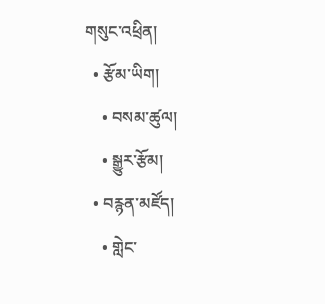གསུང་འཕྲིན།
  • རྩོམ་ཡིག།
    • བསམ་ཚུལ།
    • སྒྱུར་རྩོམ།
  • བརྙན་མཛོད།
    • གླེང་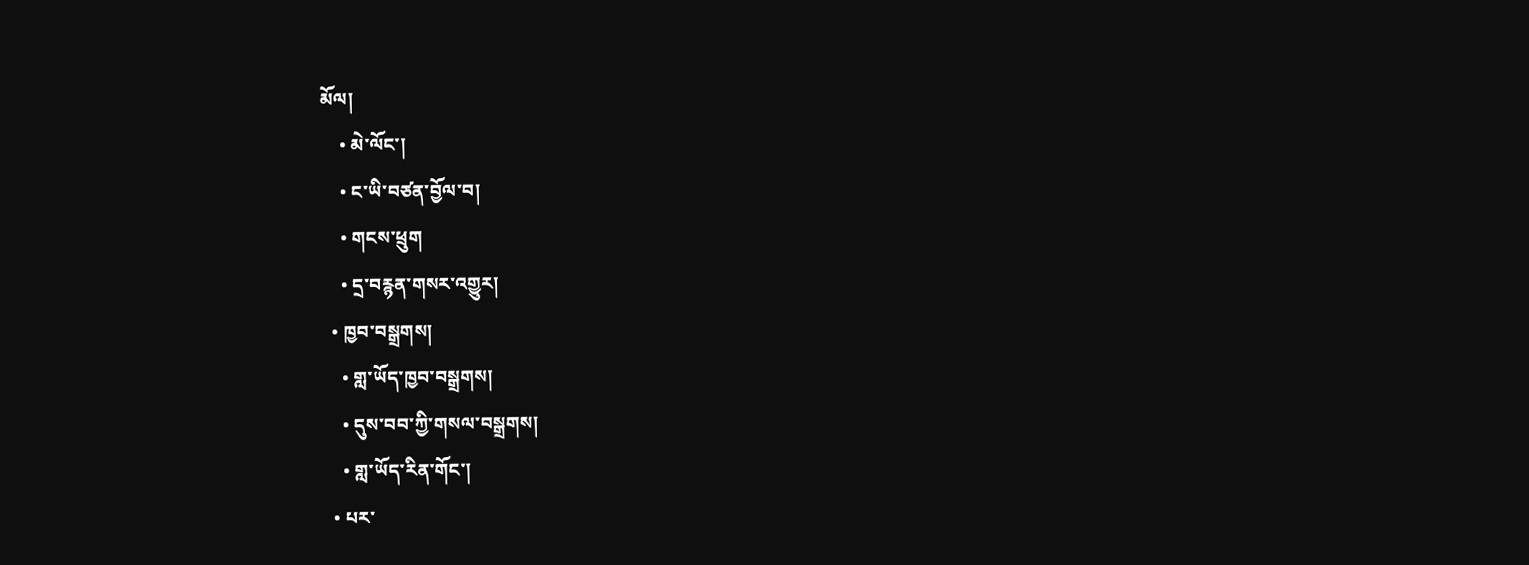མོལ།
    • མེ་ལོང་།
    • ང་ཡི་བཙན་བྱོལ་བ།
    • གངས་ཕྲུག
    • དྲ་བརྙན་གསར་འགྱུར།
  • ཁྱབ་བསྒྲགས།
    • གླ་ཡོད་ཁྱབ་བསྒྲགས།
    • དུས་བབ་ཀྱི་གསལ་བསྒྲགས།
    • གླ་ཡོད་རིན་གོང་།
  • པར་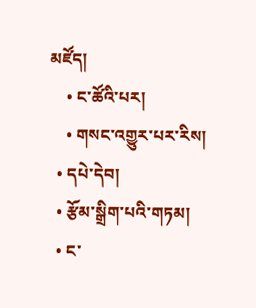མཛོད།
    • ང་ཚོའི་པར།
    • གསང་འགྱུར་པར་རིས།
  • དཔེ་དེབ།
  • རྩོམ་སྒྲིག་པའི་གཏམ།
  • ང་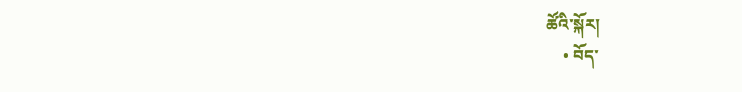ཚོའི་སྐོར།
    • བོད་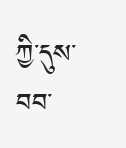ཀྱི་དུས་བབ་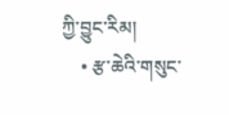ཀྱི་བྱུང་རིམ།
    • རྩ་ཆེའི་གསུང་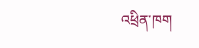འཕྲིན་ཁག